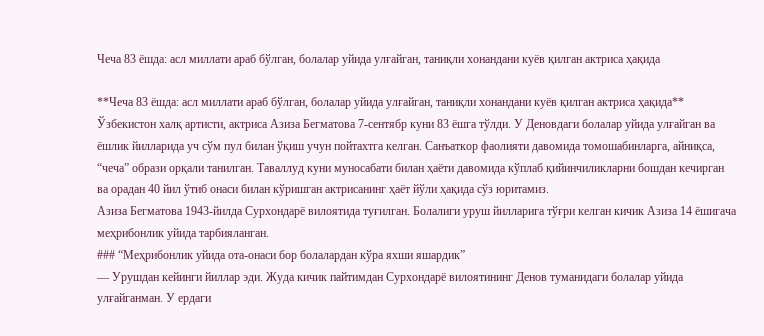Чеча 83 ёшда: асл миллати араб бўлган, болалар уйида улғайган, таниқли хонандани куёв қилган актриса ҳақида

**Чеча 83 ёшда: асл миллати араб бўлган, болалар уйида улғайган, таниқли хонандани куёв қилган актриса ҳақида**
Ўзбекистон халқ артисти, актриса Азиза Бегматова 7-сентябр куни 83 ёшга тўлди. У Деновдаги болалар уйида улғайган ва ёшлик йилларида уч сўм пул билан ўқиш учун пойтахтга келган. Санъаткор фаолияти давомида томошабинларга, айниқса, “чеча” образи орқали танилган. Таваллуд куни муносабати билан ҳаёти давомида кўплаб қийинчиликларни бошдан кечирган ва орадан 40 йил ўтиб онаси билан кўришган актрисанинг ҳаёт йўли ҳақида сўз юритамиз.
Азиза Бегматова 1943-йилда Сурхондарё вилоятида туғилган. Болалиги уруш йилларига тўғри келган кичик Азиза 14 ёшигача меҳрибонлик уйида тарбияланган.
### “Меҳрибонлик уйида ота-онаси бор болалардан кўра яхши яшардик”
— Урушдан кейинги йиллар эди. Жуда кичик пайтимдан Сурхондарё вилоятининг Денов туманидаги болалар уйида улғайганман. У ердаги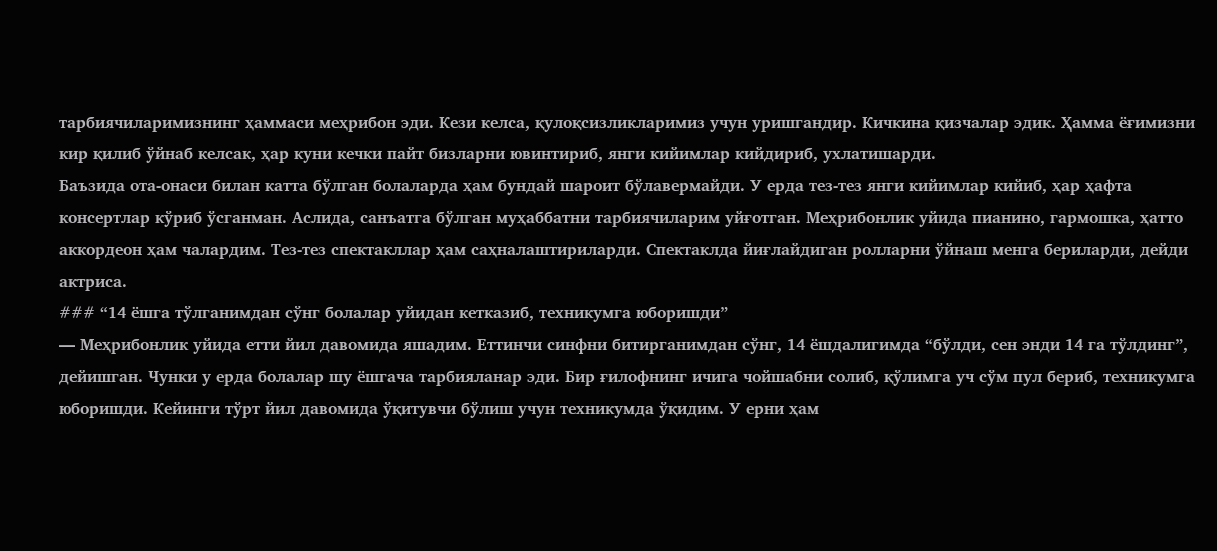тарбиячиларимизнинг ҳаммаси меҳрибон эди. Кези келса, қулоқсизликларимиз учун уришгандир. Кичкина қизчалар эдик. Ҳамма ёғимизни кир қилиб ўйнаб келсак, ҳар куни кечки пайт бизларни ювинтириб, янги кийимлар кийдириб, ухлатишарди.
Баъзида ота-онаси билан катта бўлган болаларда ҳам бундай шароит бўлавермайди. У ерда тез-тез янги кийимлар кийиб, ҳар ҳафта консертлар кўриб ўсганман. Аслида, санъатга бўлган муҳаббатни тарбиячиларим уйғотган. Меҳрибонлик уйида пианино, гармошка, ҳатто аккордеон ҳам чалардим. Тез-тез спектакллар ҳам саҳналаштириларди. Спектаклда йиғлайдиган ролларни ўйнаш менга бериларди, дейди актриса.
### “14 ёшга тўлганимдан сўнг болалар уйидан кетказиб, техникумга юборишди”
— Меҳрибонлик уйида етти йил давомида яшадим. Еттинчи синфни битирганимдан сўнг, 14 ёшдалигимда “бўлди, сен энди 14 га тўлдинг”, дейишган. Чунки у ерда болалар шу ёшгача тарбияланар эди. Бир ғилофнинг ичига чойшабни солиб, қўлимга уч сўм пул бериб, техникумга юборишди. Кейинги тўрт йил давомида ўқитувчи бўлиш учун техникумда ўқидим. У ерни ҳам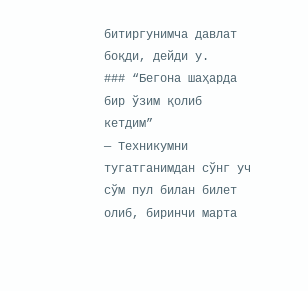битиргунимча давлат боқди, дейди у.
### “Бегона шаҳарда бир ўзим қолиб кетдим”
— Техникумни тугатганимдан сўнг уч сўм пул билан билет олиб, биринчи марта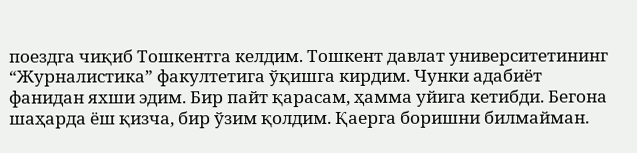поездга чиқиб Тошкентга келдим. Тошкент давлат университетининг “Журналистика” факултетига ўқишга кирдим. Чунки адабиёт фанидан яхши эдим. Бир пайт қарасам, ҳамма уйига кетибди. Бегона шаҳарда ёш қизча, бир ўзим қолдим. Қаерга боришни билмайман.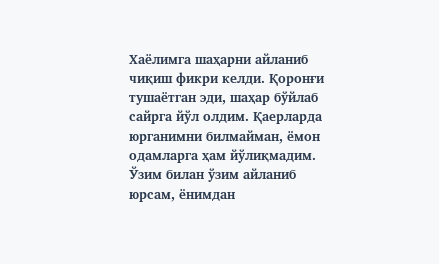Хаёлимга шаҳарни айланиб чиқиш фикри келди. Қоронғи тушаётган эди, шаҳар бўйлаб сайрга йўл олдим. Қаерларда юрганимни билмайман, ёмон одамларга ҳам йўлиқмадим. Ўзим билан ўзим айланиб юрсам, ёнимдан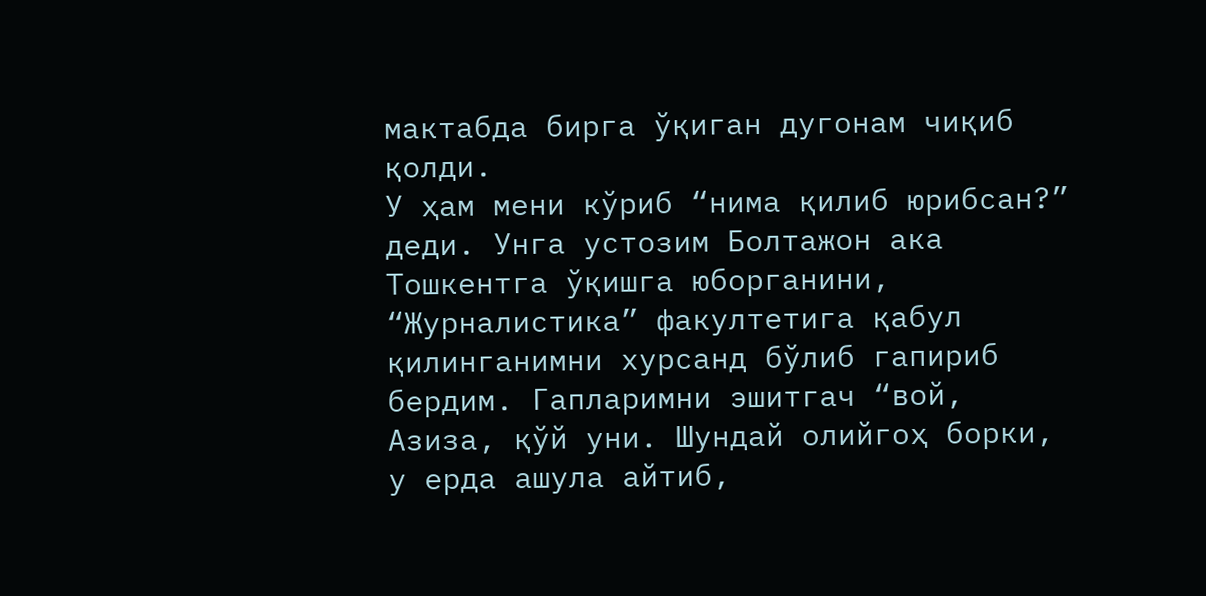мактабда бирга ўқиган дугонам чиқиб қолди.
У ҳам мени кўриб “нима қилиб юрибсан?” деди. Унга устозим Болтажон ака Тошкентга ўқишга юборганини, “Журналистика” факултетига қабул қилинганимни хурсанд бўлиб гапириб бердим. Гапларимни эшитгач “вой, Азиза, қўй уни. Шундай олийгоҳ борки, у ерда ашула айтиб,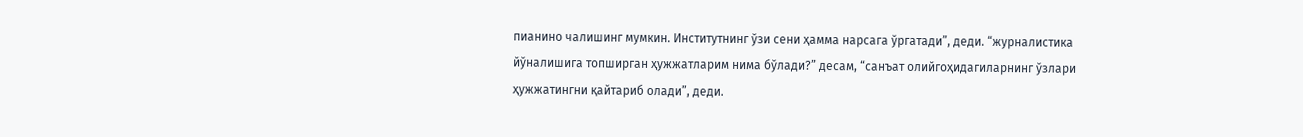пианино чалишинг мумкин. Институтнинг ўзи сени ҳамма нарсага ўргатади”, деди. “журналистика йўналишига топширган ҳужжатларим нима бўлади?” десам, “санъат олийгоҳидагиларнинг ўзлари ҳужжатингни қайтариб олади”, деди.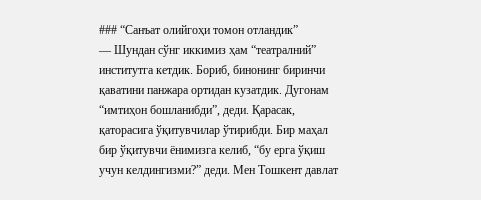### “Санъат олийгоҳи томон отландик”
— Шундан сўнг иккимиз ҳам “театралний” институтга кетдик. Бориб, бинонинг биринчи қаватини панжара ортидан кузатдик. Дугонам “имтиҳон бошланибди”, деди. Қарасак, қаторасига ўқитувчилар ўтирибди. Бир маҳал бир ўқитувчи ёнимизга келиб, “бу ерга ўқиш учун келдингизми?” деди. Мен Тошкент давлат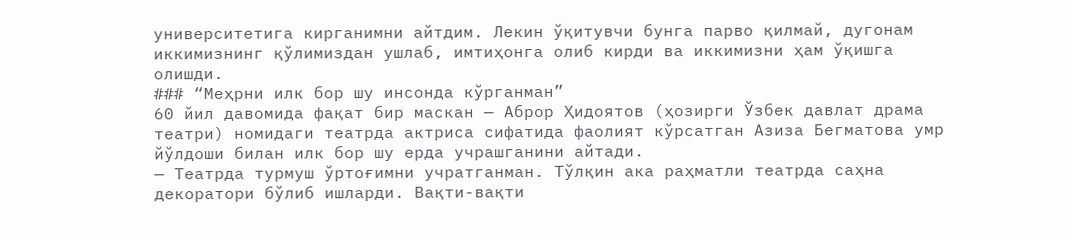университетига кирганимни айтдим. Лекин ўқитувчи бунга парво қилмай, дугонам иккимизнинг қўлимиздан ушлаб, имтиҳонга олиб кирди ва иккимизни ҳам ўқишга олишди.
### “Меҳрни илк бор шу инсонда кўрганман”
60 йил давомида фақат бир маскан — Аброр Ҳидоятов (ҳозирги Ўзбек давлат драма театри) номидаги театрда актриса сифатида фаолият кўрсатган Азиза Бегматова умр йўлдоши билан илк бор шу ерда учрашганини айтади.
— Театрда турмуш ўртоғимни учратганман. Тўлқин ака раҳматли театрда саҳна декоратори бўлиб ишларди. Вақти-вақти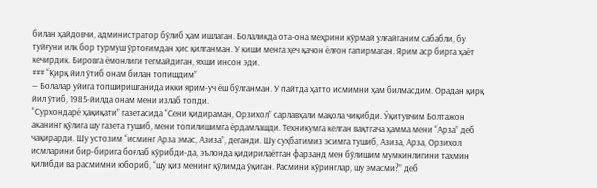билан ҳайдовчи, администратор бўлиб ҳам ишлаган. Болаликда ота-она меҳрини кўрмай улғайганим сабабли, бу туйғуни илк бор турмуш ўртоғимдан ҳис қилганман. У киши менга ҳеч қачон ёлғон гапирмаган. Ярим аср бирга ҳаёт кечирдик. Бировга ёмонлиги тегмайдиган, яхши инсон эди.
### “Қирқ йил ўтиб онам билан топишдим”
— Болалар уйига топширишганида икки ярим-уч ёш бўлганман. У пайтда ҳатто исмимни ҳам билмасдим. Орадан қирқ йил ўтиб, 1985-йилда онам мени излаб топди.
“Сурхондарё ҳақиқати” газетасида “Сени қидираман, Орзихол” сарлавҳали мақола чиқибди. Ўқитувчим Болтажон аканинг қўлига шу газета тушиб, мени топилишимга ёрдамлашди. Техникумга келган вақтгача ҳамма мени “Арза” деб чақирарди. Шу устозим “исминг Арза эмас, Азиза”, деганди. Шу суҳбатимиз эсимга тушиб, Азиза, Арза, Орзихол исмларини бир-бирига боғлаб кўрибди-да, эълонда қидирилаётган фарзанд мен бўлишим мумкинлигини тахмин қилибди ва расмимни юбориб, “шу қиз менинг қўлимда ўқиган. Расмини кўринглар, шу эмасми?” деб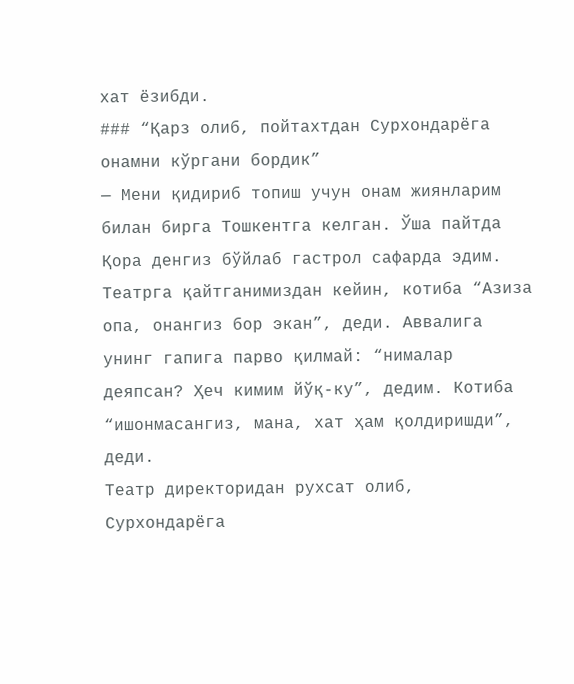хат ёзибди.
### “Қарз олиб, пойтахтдан Сурхондарёга онамни кўргани бордик”
— Мени қидириб топиш учун онам жиянларим билан бирга Тошкентга келган. Ўша пайтда Қора денгиз бўйлаб гастрол сафарда эдим. Театрга қайтганимиздан кейин, котиба “Азиза опа, онангиз бор экан”, деди. Аввалига унинг гапига парво қилмай: “нималар деяпсан? Ҳеч кимим йўқ-ку”, дедим. Котиба “ишонмасангиз, мана, хат ҳам қолдиришди”, деди.
Театр директоридан рухсат олиб, Сурхондарёга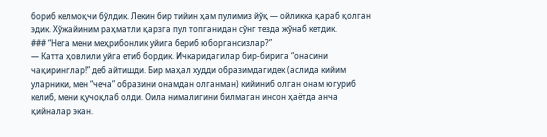бориб келмоқчи бўлдик. Лекин бир тийин ҳам пулимиз йўқ — ойликка қараб қолган эдик. Хўжайиним раҳматли қарзга пул топганидан сўнг тезда жўнаб кетдик.
### “Нега мени меҳрибонлик уйига бериб юборгансизлар?”
— Катта ҳовлили уйга етиб бордик. Ичкаридагилар бир-бирига “онасини чақиринглар!” деб айтишди. Бир маҳал худди образимдагидек (аслида кийим уларники, мен “чеча” образини онамдан олганман) кийиниб олган онам югуриб келиб, мени қучоқлаб олди. Оила нималигини билмаган инсон ҳаётда анча қийналар экан.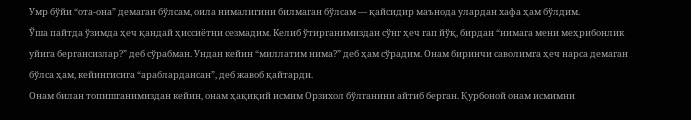Умр бўйи “ота-она” демаган бўлсам, оила нималигини билмаган бўлсам — қайсидир маънода улардан хафа ҳам бўлдим.
Ўша пайтда ўзимда ҳеч қандай ҳиссиётни сезмадим. Келиб ўтирганимиздан сўнг ҳеч гап йўқ, бирдан “нимага мени меҳрибонлик уйига бергансизлар?” деб сўрабман. Ундан кейин “миллатим нима?” деб ҳам сўрадим. Онам биринчи саволимга ҳеч нарса демаган бўлса ҳам, кейингисига “араблардансан”, деб жавоб қайтарди.
Онам билан топишганимиздан кейин, онам ҳақиқий исмим Орзихол бўлганини айтиб берган. Қурбоной онам исмимни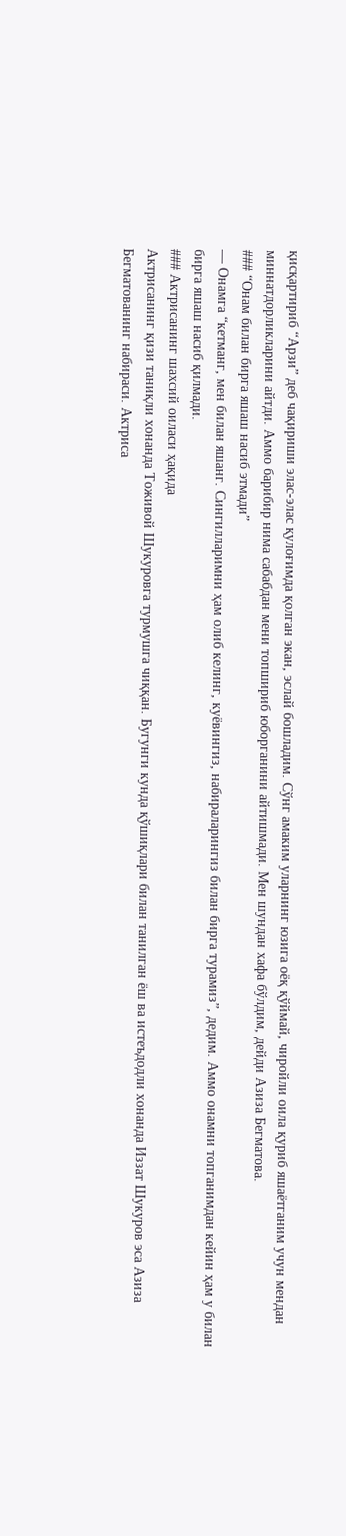қисқартириб “Арзи” деб чақириши элас-элас қулоғимда қолган экан, эслай бошладим. Сўнг амаким уларнинг юзига оёқ қўймай, чиройли оила қуриб яшаётганим учун мендан миннатдорликларини айтди. Аммо барибир нима сабабдан мени топшириб юборганини айтишмади. Мен шундан хафа бўлдим, дейди Азиза Бегматова.
### “Онам билан бирга яшаш насиб этмади”
— Онамга “кетманг, мен билан яшанг. Сингилларимни ҳам олиб келинг, куёвингиз, набираларингиз билан бирга турамиз”, дедим. Аммо онамни топганимдан кейин ҳам у билан бирга яшаш насиб қилмади.
### Актрисанинг шахсий оиласи ҳақида
Актрисанинг қизи таниқли хонанда Тоживой Шукуровга турмушга чиққан. Бугунги кунда қўшиқлари билан танилган ёш ва истеъдодли хонанда Иззат Шукуров эса Азиза Бегматованинг набираси. Актриса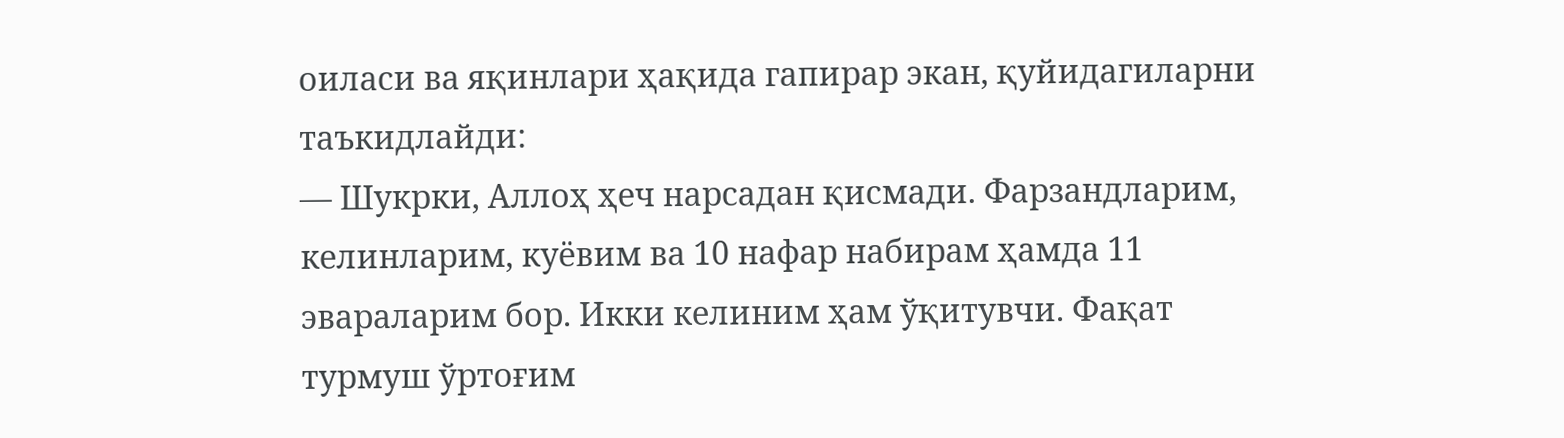оиласи ва яқинлари ҳақида гапирар экан, қуйидагиларни таъкидлайди:
— Шукрки, Аллоҳ ҳеч нарсадан қисмади. Фарзандларим, келинларим, куёвим ва 10 нафар набирам ҳамда 11 эвараларим бор. Икки келиним ҳам ўқитувчи. Фақат турмуш ўртоғим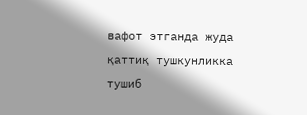вафот этганда жуда қаттиқ тушкунликка тушиб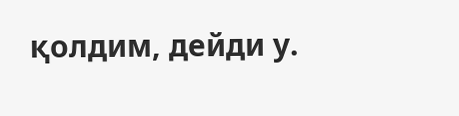қолдим, дейди у.